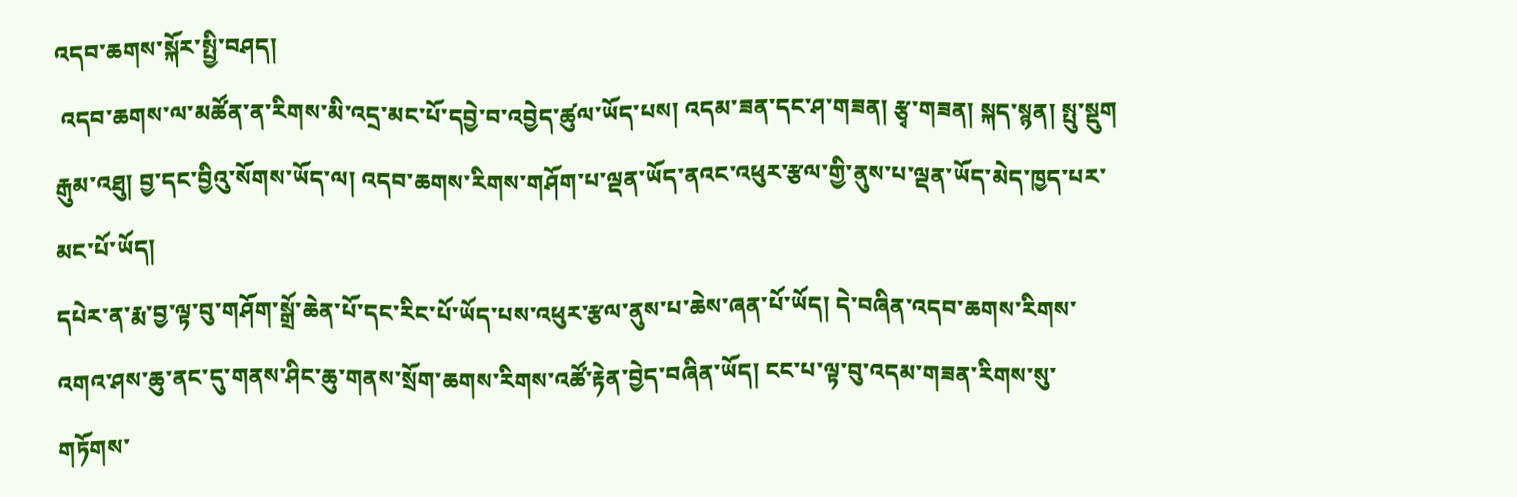འདབ་ཆགས་སྐོར་སྤྱི་བཤད།
 འདབ་ཆགས་ལ་མཚོན་ན་རིགས་མི་འདྲ་མང་པོ་དབྱེ་བ་འབྱེད་ཚུལ་ཡོད་པས། འདམ་ཟན་དང་ཤ་གཟན། རྩྭ་གཟན། སྐད་སྙན། སྤུ་སྡུག རྒུམ་འཐུ། བྱ་དང་བྱིའུ་སོགས་ཡོད་ལ། འདབ་ཆགས་རིགས་གཤོག་པ་ལྡན་ཡོད་ནའང་འཕུར་རྩལ་གྱི་ནུས་པ་ལྡན་ཡོད་མེད་ཁྱད་པར་མང་པོ་ཡོད།
དཔེར་ན་རྨ་བྱ་ལྟ་བུ་གཤོག་སྒྲོ་ཆེན་པོ་དང་རིང་པོ་ཡོད་པས་འཕུར་རྩལ་ནུས་པ་ཆེས་ཞན་པོ་ཡོད། དེ་བཞིན་འདབ་ཆགས་རིགས་འགའ་ཤས་ཆུ་ནང་དུ་གནས་ཤིང་ཆུ་གནས་སྲོག་ཆགས་རིགས་འཚོ་རྟེན་བྱེད་བཞིན་ཡོད། ངང་པ་ལྟ་བུ་འདམ་གཟན་རིགས་སུ་གཏོགས་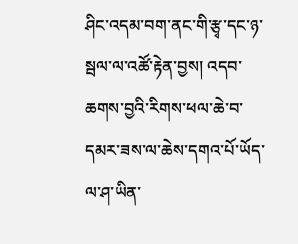ཤིང་འདམ་བག་ནང་གི་རྩྭ་དང་ཉ་སྦལ་ལ་འཚོ་རྟེན་བྱས། འདབ་ཆགས་བྱའི་རིགས་ཕལ་ཆེ་བ་དམར་ཟས་ལ་ཆེས་དགའ་པོ་ཡོད་ལ་ཤ་ཡིན་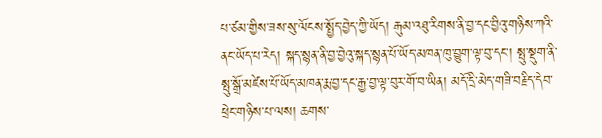པ་ཙམ་གྱིས་ཟས་སུ་ལོངས་སྤྱོད་བྱེད་ཀྱི་ཡོད། རྒུམ་འཐུ་རིགས་ནི་བྱ་དང་བྱིའུ་གཉིས་ཀའི་ནང་ཡོད་པ་རེད། སྐད་སྙན་ནི་བྱ་བྱེའུ་སྐད་སྙན་པོ་ཡོད་མཁན་ཁུ་བྱུག་ལྟ་བུ་དང་། སྤུ་སྡུག་ནི་སྤུ་སྒྲོ་མཛེས་པོ་ཡོད་མཁན་རྨ་བྱ་དང་རྒྱ་བྱ་ལྟ་བུར་གོ་བ་ཡིན། མདོ་དྲི་མེད་གཟི་བརྗིད་དེབ་ཕྲེང་གཉིས་པ་ལས། ཆགས་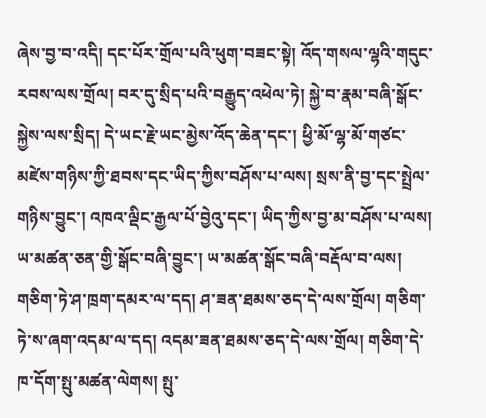ཞེས་བྱ་བ་འདི། དང་པོར་གྲོལ་པའི་ཕུག་བཟང་སྟེ། འོད་གསལ་ལྷའི་གདུང་རབས་ལས་གྲོལ། བར་དུ་སྲིད་པའི་བརྒྱུད་འཕེལ་ཏེ། སྐྱེ་བ་རྣམ་བཞི་སྒོང་སྐྱེས་ལས་སྲིད། དེ་ཡང་རྗེ་ཡང་མྱེས་འོད་ཆེན་དང་། ཕྱི་མོ་ལྷ་མོ་གཙང་མཛེས་གཉིས་ཀྱི་ཐབས་དང་ཡིད་ཀྱིས་བཤོས་པ་ལས། སྲས་ནི་བྱ་དང་སྤྲེལ་གཉིས་བྱུང་། འཁའ་ལྡིང་རྒྱལ་པོ་བྱེའུ་དང་། ཡིད་ཀྱིས་བྱ་མ་བཤོས་པ་ལས། ཡ་མཚན་ཅན་གྱི་སྒོང་བཞི་བྱུང་། ཡ་མཚན་སྒོང་བཞི་བརྡོལ་བ་ལས། གཅིག་ཏེ་ཤ་ཁྲག་དམར་ལ་དད། ཤ་ཟན་ཐམས་ཅད་དེ་ལས་གྲོལ། གཅིག་ཏེ་ས་ཞག་འདམ་ལ་དད། འདམ་ཟན་ཐམས་ཅད་དེ་ལས་གྲོལ། གཅིག་དེ་ཁ་དོག་སྤུ་མཚན་ལེགས། སྤུ་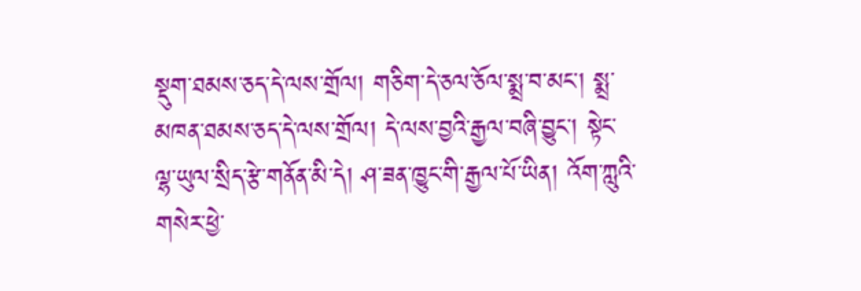སྡུག་ཐམས་ཅད་དེ་ལས་གྲོལ། གཅིག་དེ་ཅལ་ཅོལ་སྨྲ་བ་མང་། སྨྲ་མཁན་ཐམས་ཅད་དེ་ལས་གྲོལ། དེ་ལས་བྱའི་རྒྱལ་བཞི་བྱུང་། སྟེང་ལྷ་ཡུལ་སྲིད་རྩེ་གནོན་མི་དེ། ཤ་ཟན་ཁྱུང་གི་རྒྱལ་པོ་ཡིན། འོག་ཀླུའི་གསེར་ཕྱེ་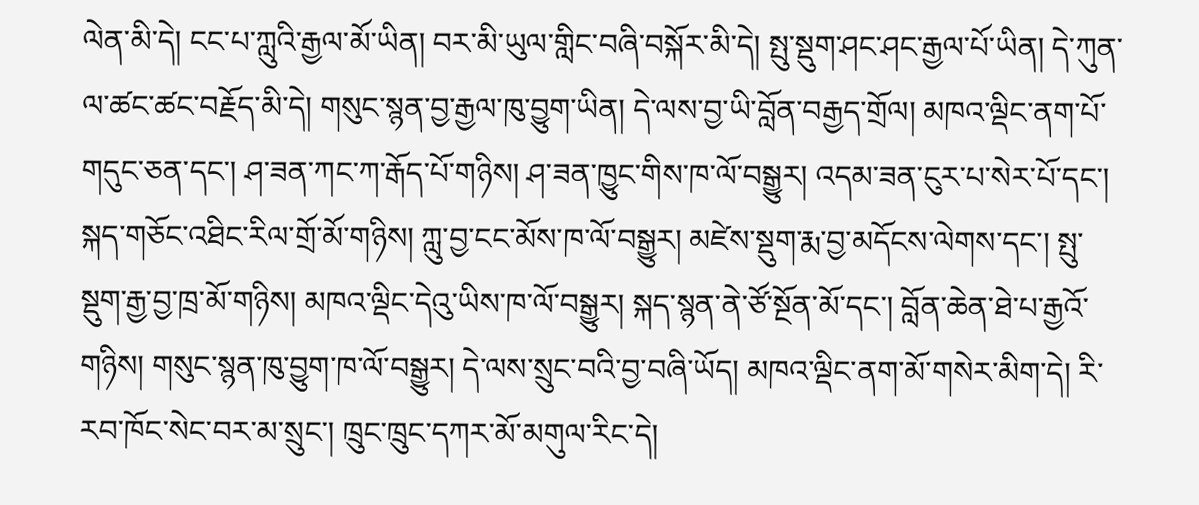ལེན་མི་དེ། ངང་པ་ཀླུའི་རྒྱལ་མོ་ཡིན། བར་མི་ཡུལ་གླིང་བཞི་བསྐོར་མི་དེ། སྤུ་སྡུག་ཤང་ཤང་རྒྱལ་པོ་ཡིན། དེ་ཀུན་ལ་ཚང་ཚང་བརྗོད་མི་དེ། གསུང་སྙན་བྱ་རྒྱལ་ཁུ་བྱུག་ཡིན། དེ་ལས་བྱ་ཡི་བློན་བརྒྱད་གྲོལ། མཁའ་ལྡིང་ནག་པོ་གདུང་ཅན་དང་། ཤ་ཟན་ཀང་ཀ་རྒོད་པོ་གཉིས། ཤ་ཟན་ཁྱུང་གིས་ཁ་ལོ་བསྒྱུར། འདམ་ཟན་ངུར་པ་སེར་པོ་དང་། སྐད་གཅོང་འཐིང་རིལ་གྲོ་མོ་གཉིས། ཀླུ་བྱ་ངང་མོས་ཁ་ལོ་བསྒྱུར། མཛེས་སྡུག་རྨ་བྱ་མདོངས་ལེགས་དང་། སྤུ་སྡུག་རྒྱ་བྱ་ཁྲ་མོ་གཉིས། མཁའ་ལྡིང་དེའུ་ཡིས་ཁ་ལོ་བསྒྱུར། སྐད་སྙན་ནེ་ཙོ་སྔོན་མོ་དང་། བློན་ཆེན་ཐེ་པ་རྒྱའོ་གཉིས། གསུང་སྙན་ཁུ་བྱུག་ཁ་ལོ་བསྒྱུར། དེ་ལས་སྲུང་བའི་བྱ་བཞི་ཡོད། མཁའ་ལྡིང་ནག་མོ་གསེར་མིག་དེ། རི་རབ་ཁོང་སེང་བར་མ་སྲུང་། ཁྲུང་ཁྲུང་དཀར་མོ་མགུལ་རིང་དེ།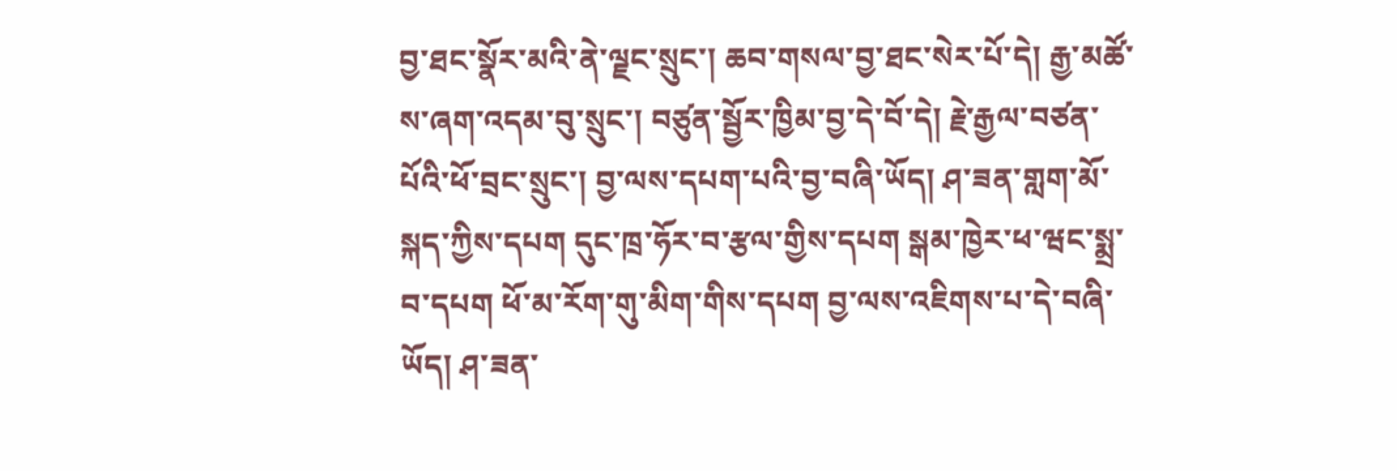བྱ་ཐང་སྣོར་མའི་ནེ་ལྗང་སྲུང་། ཆབ་གསལ་བྱ་ཐང་སེར་པོ་དེ། རྒྱ་མཚོ་ས་ཞག་འདམ་བུ་སྲུང་། བཙུན་སྦྱོར་ཁྱིམ་བྱ་དེ་བོ་དེ། རྗེ་རྒྱལ་བཙན་པོའི་ཕོ་བྲང་སྲུང་། བྱ་ལས་དཔག་པའི་བྱ་བཞི་ཡོད། ཤ་ཟན་གླག་མོ་སྐད་ཀྱིས་དཔག དུང་ཁྲ་ཧོར་བ་རྩལ་གྱིས་དཔག སྒམ་ཁྱེར་ཕ་ཝང་སྨྲ་བ་དཔག ཕོ་མ་རོག་གུ་མིག་གིས་དཔག བྱ་ལས་འཇིགས་པ་དེ་བཞི་ཡོད། ཤ་ཟན་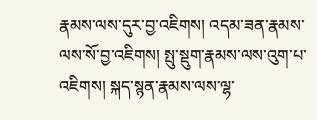རྣམས་ལས་དུར་བྱ་འཇིགས། འདམ་ཟན་རྣམས་ལས་སོ་བྱ་འཇིགས། སྤུ་སྡུག་རྣམས་ལས་འུག་པ་འཇིགས། སྐད་སྙན་རྣམས་ལས་ལྷ་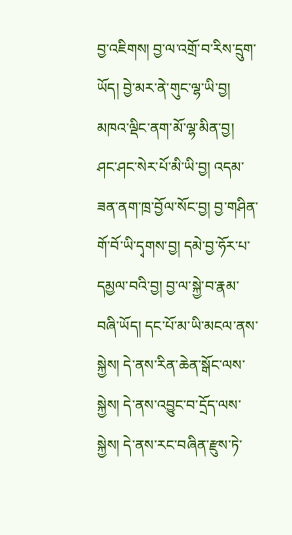བྱ་འཇིགས། བྱ་ལ་འགྲོ་བ་རིས་དྲུག་ཡོད། བྱེ་མར་ནེ་གུང་ལྷ་ཡི་བྱ། མཁའ་ལྡིང་ནག་མོ་ལྷ་མིན་བྱ། ཤང་ཤང་སེར་པོ་མི་ཡི་བྱ། འདམ་ཟན་ནག་ཁྲ་བྱོལ་སོང་བྱ། བྱ་གཤིན་གོ་བོ་ཡི་དྭགས་བྱ། དམེ་བྱ་ཧོར་པ་དམྱལ་བའི་བྱ། བྱ་ལ་སྐྱེ་བ་རྣམ་བཞི་ཡོད། དང་པོ་མ་ཡི་མངལ་ནས་སྐྱེས། དེ་ནས་རིན་ཆེན་སྒོང་ལས་སྐྱེས། དེ་ནས་འབྱུང་བ་དྲོད་ལས་སྐྱེས། དེ་ནས་རང་བཞིན་རྫུས་ཏེ་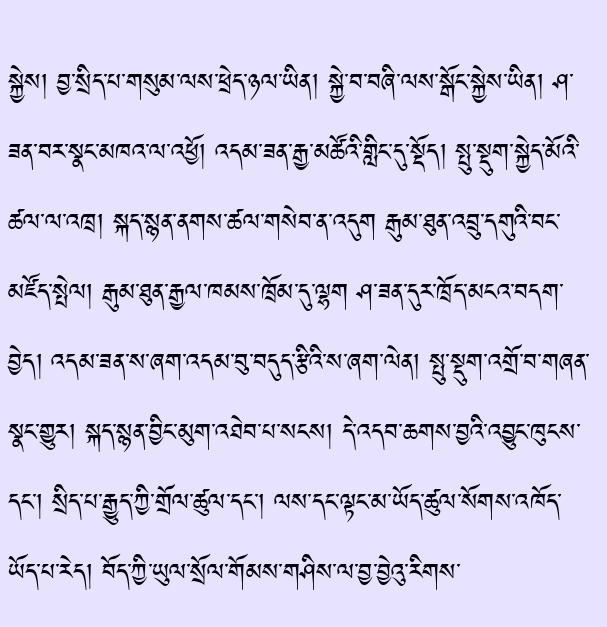སྐྱེས། བྱ་སྲིད་པ་གསུམ་ལས་ཕྲེད་ཉལ་ཡིན། སྐྱེ་བ་བཞི་ལས་སྒོང་སྐྱེས་ཡིན། ཤ་ཟན་བར་སྣང་མཁའ་ལ་འཕྱོ། འདམ་ཟན་རྒྱ་མཚོའི་གླིང་དུ་སྡོད། སྤུ་སྡུག་སྐྱེད་མོའི་ཚལ་ལ་འཁྲ། སྐད་སྙན་ནགས་ཚལ་གསེབ་ན་འདུག རྒུམ་ཐུན་འབྲུ་དགུའི་བང་མཛོད་སྤེལ། རྒུམ་ཐུན་རྒྱལ་ཁམས་ཁྲོམ་དུ་ལྷག ཤ་ཟན་དུར་ཁྲོད་མངའ་བདག་བྱེད། འདམ་ཟན་ས་ཞག་འདམ་བུ་བདུད་རྩིའི་ས་ཞག་ལེན། སྤུ་སྡུག་འགྲོ་བ་གཞན་སྣང་གྱུར། སྐད་སྙན་བྱིང་མུག་འཐེབ་པ་སངས། དེ་འདབ་ཆགས་བྱའི་འབྱུང་ཁུངས་དང་། སྲིད་པ་རྒྱུད་ཀྱི་གྲོལ་ཚུལ་དང་། ལས་དང་ལྟང་མ་ཡོད་ཚུལ་སོགས་འཁོད་ཡོད་པ་རེད། བོད་ཀྱི་ཡུལ་སྲོལ་གོམས་གཤིས་ལ་བྱ་བྱེའུ་རིགས་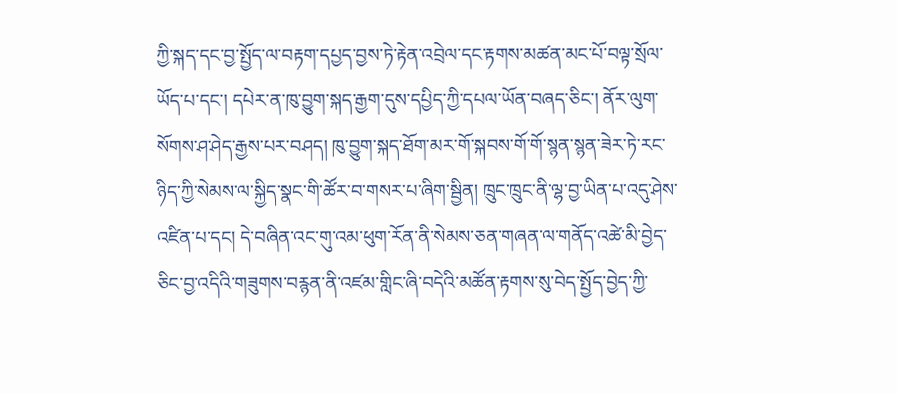ཀྱི་སྐད་དང་བྱ་སྤྱོད་ལ་བརྟག་དཔྱད་བྱས་ཏེ་རྟེན་འབྲེལ་དང་རྟགས་མཚན་མང་པོ་བལྟ་སྲོལ་ཡོད་པ་དང་། དཔེར་ན་ཁུ་བྱུག་སྐད་རྒྱག་དུས་དཔྱིད་ཀྱི་དཔལ་ཡོན་བཞད་ཅིང་། ནོར་ལུག་སོགས་ཤ་ཤེད་རྒྱས་པར་བཤད། ཁུ་བྱུག་སྐད་ཐོག་མར་གོ་སྐབས་གོ་གོ་སྙན་སྙན་ཟེར་ཏེ་རང་ཉིད་ཀྱི་སེམས་ལ་སྐྱིད་སྣང་གི་ཚོར་བ་གསར་པ་ཞིག་སྦྱིན། ཁྲུང་ཁྲུང་ནི་ལྷ་བྱ་ཡིན་པ་འདུ་ཤེས་འཛིན་པ་དང། དེ་བཞིན་འང་གུ་འམ་ཕུག་རོན་ནི་སེམས་ཅན་གཞན་ལ་གནོད་འཚེ་མི་བྱེད་ཅིང་བྱ་འདིའི་གཟུགས་བརྙན་ནི་འཛམ་གླིང་ཞི་བདེའི་མཚོན་རྟགས་སུ་བེད་སྤྱོད་བྱེད་ཀྱི་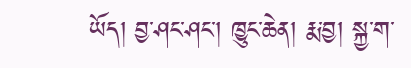ཡོད། བྱ་ཤང་ཤང་། ཁྱུང་ཆེན། རྨ་བྱ། སྐྱ་ག་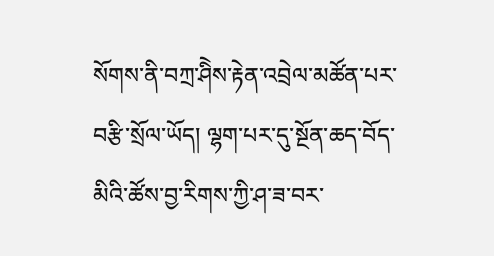སོགས་ནི་བཀྲ་ཤིེས་རྟེན་འབྲེལ་མཚོན་པར་བརྩི་སྲོལ་ཡོད། ལྷག་པར་དུ་སྔོན་ཆད་བོད་མིའི་ཚོས་བྱ་རིགས་ཀྱི་ཤ་ཟ་བར་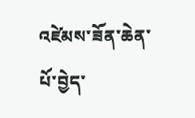འཛེམས་ཟོན་ཆེན་པོ་བྱེད་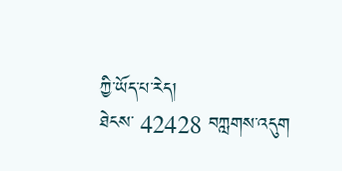ཀྱི་ཡོད་པ་རེད།
ཐེངས་ 42428 བཀླགས་འདུག